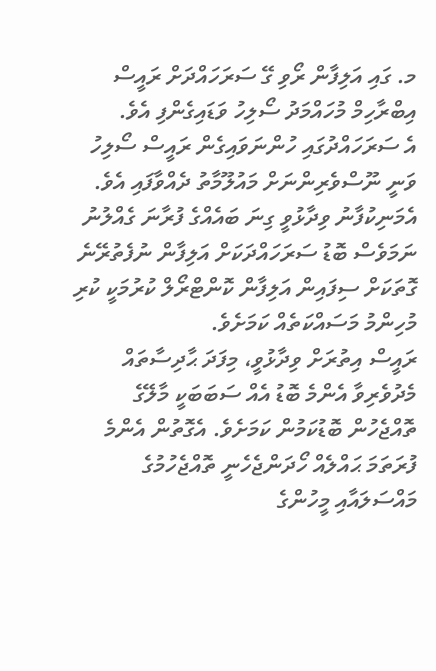މ. ގައި އަލިފާން ރޯވި ގޭ ސަރަހައްދަށް ރައީސް އިބްރާހިމް މުހައްމަދު ސޯލިހު ވަޑައިގެންފި އެވެ.
އެ ސަރަހައްދުގައި ހުންނަވައިގެން ރައީސް ސޯލިހު ވަނީ ނޫސްވެރިންނަށް މައުލޫމާތު ދެއްވާފައި އެވެ. އެމަނިކުފާނު ވިދާޅުވީ ގިނަ ބައެއްގެ ފުރާނަ ގެއްލުނު ނަމަވެސް ބޮޑު ސަރަހައްދަކަށް އަލިފާން ނުފެތުރޭނެ ގޮތަކަށް ސިފައިން އަލިފާން ކޮންޓްރޯލް ކުރުމަކީ ކުރި މުހިންމު މަސައްކަތެއް ކަމަށެވެ.
ރައީސް އިތުރަށް ވިދާޅުވީ، މިފަދަ ޙާދިސާތައް މެދުވެރިވާ އެންމެ ބޮޑު އެއް ސަބަބަކީ މާލޭގެ ތޮއްޖެހުން ބޮޑުކަމުން ކަމަށެވެ. އެގޮތުން އެންމެ ފުރަތަމަ ޙައްލެއް ހޯދަންޖެހެނީ ތޮއްޖެހުމުގެ މައްސަލައާއި މީހުންގެ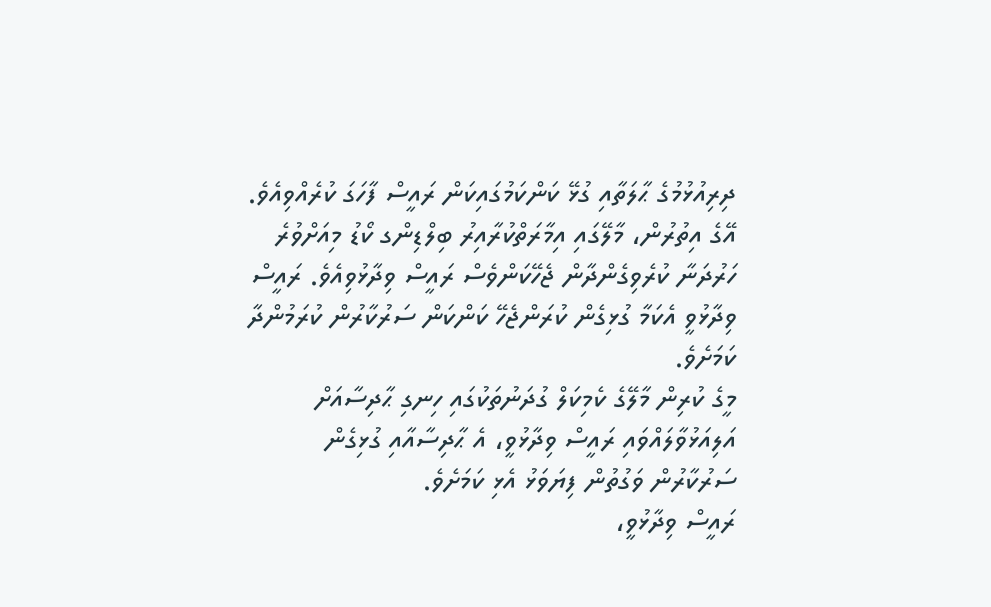ދިރިއުޅުމުގެ ޙާލަތާއި ގުޅޭ ކަންކަމުގައިކަން ރައީސް ފާހަގަ ކުރެއްވިއެވެ.
އޭގެ އިތުރުން، މާލޭގައި އިމާރަތްކުރާއިރު ބިލްޑިންގ ކޯޑު މިއަށްވުރެ ހަރުދަނާ ކުރެވިގެންދާން ޖެހޭކަންވެސް ރައީސް ވިދާޅުވިއެވެ. ރައީސް ވިދާޅުވީ އެކަމާ ގުޅިގެން ކުރަންޖެހޭ ކަންކަން ސަރުކާރުން ކުރަމުންދާ ކަމަށެވެ.
މީގެ ކުރިން މާލޭގެ ކެމިކަލް ގުދަނުތަކުގައި ހިނގި ޙާދިސާއަށް އަލިއަޅުވާލައްވައި ރައީސް ވިދާޅުވީ، އެ ޙާދިސާއާއި ގުޅިގެން ސަރުކާރުން ވަގުތުން ފިޔަވަޅު އެޅި ކަމަށެވެ.
ރައީސް ވިދާޅުވީ،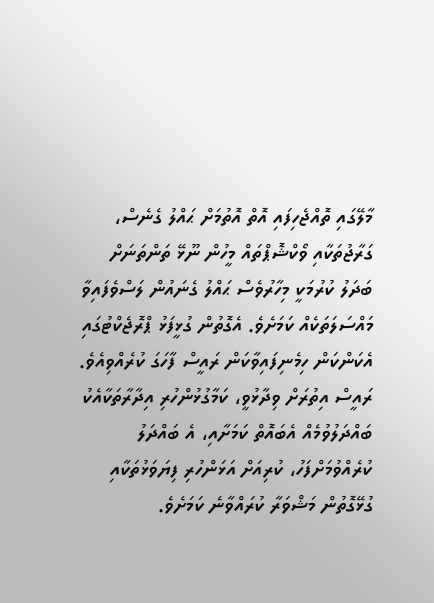މާލޭގައި ތޮއްޖެހިފައި އޮތް އޮތުމަށް ޙައްލު ގެނެސް، ގަރާޖުތަކާއި ވޯކްޝޮޕްތައް މީހުން ނޫޅޭ ތަންތަނަށް ބަދަލު ކުރުމަކީ މިހާރުވެސް ޙައްލު ގެނައުން ލަސްވެފައިވާ މައްސަލަތަކެއް ކަމަށެވެ. އެގޮތުން ގުޅީފަޅު ޕްރޮޖެކްޓުގައި އެކަންކަން ހިމެނިފައިވާކަން ރައީސް ފާހަގަ ކުރެއްވިއެވެ.
ރައީސް އިތުރަށް ވިދާޅުވީ، ކަމާގުޅުންހުރި އިދާރާތަކާއެކު ބައްދަލުވުމެއް އެބައޮތް ކަމަށާއި، އެ ބައްދަލު ކުރެއްވުމަށްފަހު، ކުރިއަށް އަޅަންހުރި ފިޔަވަޅުތަކާއި ގުޅޭގޮތުން މަޝްވަރާ ކުރައްވާނެ ކަމަށެވެ.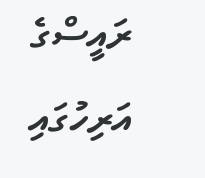ރައީސްގެ އަރިހުގައި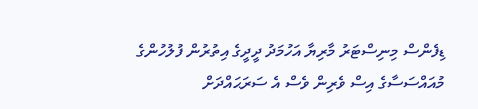ޑިފެންސް މިނިސްޓަރު މާރިޔާ އަހުމަދު ދީދީގެ އިތުރުން ފުލުހުންގެ މުއައްސަސާގެ އިސް ވެރިން ވެސް އެ ސަރަޙައްދަށް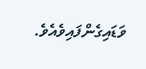ވަޑައިގެންފައިވެއެވެ.